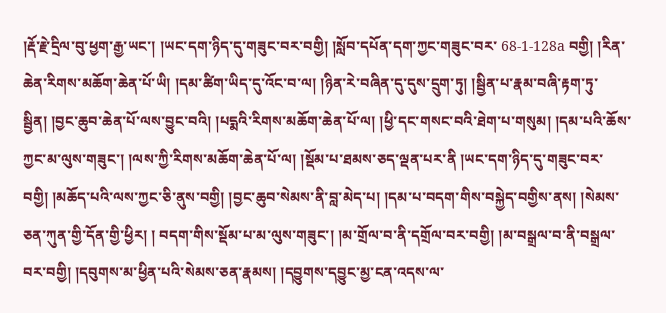།རྡོ་རྗེ་དྲིལ་བུ་ཕྱག་རྒྱ་ཡང་། །ཡང་དག་ཉིད་དུ་གཟུང་བར་བགྱི། །སློབ་དཔོན་དག་ཀྱང་གཟུང་བར་ 68-1-128a བགྱི། །རིན་ཆེན་རིགས་མཆོག་ཆེན་པོ་ཡི། །དམ་ཚིག་ཡིད་དུ་འོང་བ་ལ། །ཉིན་རེ་བཞིན་དུ་དུས་དྲུག་ཏུ། །སྦྱིན་པ་རྣམ་བཞི་རྟག་ཏུ་སྦྱིན། །བྱང་ཆུབ་ཆེན་པོ་ལས་བྱུང་བའི། །པདྨའི་རིགས་མཆོག་ཆེན་པོ་ལ། །ཕྱི་དང་གསང་བའི་ཐེག་པ་གསུམ། །དམ་པའི་ཆོས་ ཀྱང་མ་ལུས་གཟུང་། །ལས་ཀྱི་རིགས་མཆོག་ཆེན་པོ་ལ། །སྡོམ་པ་ཐམས་ཅད་ལྡན་པར་ནི །ཡང་དག་ཉིད་དུ་གཟུང་བར་བགྱི། །མཆོད་པའི་ལས་ཀྱང་ཅི་ནུས་བགྱི། །བྱང་ཆུབ་སེམས་ནི་བླ་མེད་པ། །དམ་པ་བདག་གིས་བསྐྱེད་བགྱིས་ནས། །སེམས་ཅན་ཀུན་གྱི་དོན་གྱི་ཕྱིར། ། བདག་གིས་སྡོམ་པ་མ་ལུས་གཟུང་། །མ་གྲོལ་བ་ནི་དགྲོལ་བར་བགྱི། །མ་བསྒྲལ་བ་ནི་བསྒྲལ་བར་བགྱི། །དབུགས་མ་ཕྱིན་པའི་སེམས་ཅན་རྣམས། །དབྱུགས་དབྱུང་མྱ་ངན་འདས་ལ་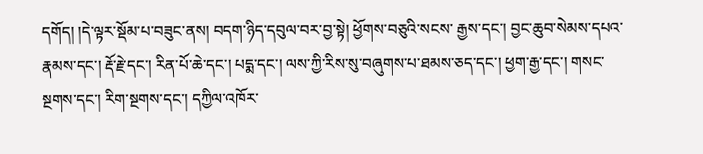དགོད། །དེ་ལྟར་སྡོམ་པ་བཟུང་ནས། བདག་ཉིད་དབུལ་བར་བྱ་སྟེ། ཕྱོགས་བཅུའི་སངས་ རྒྱས་དང་། བྱང་ཆུབ་སེམས་དཔའ་རྣམས་དང་། རྡོ་རྗེ་དང་། རིན་པོ་ཆེ་དང་། པདྨ་དང་། ལས་ཀྱི་རིས་སུ་བཞུགས་པ་ཐམས་ཅད་དང་། ཕྱག་རྒྱ་དང་། གསང་སྔགས་དང་། རིག་སྔགས་དང་། དཀྱིལ་འཁོར་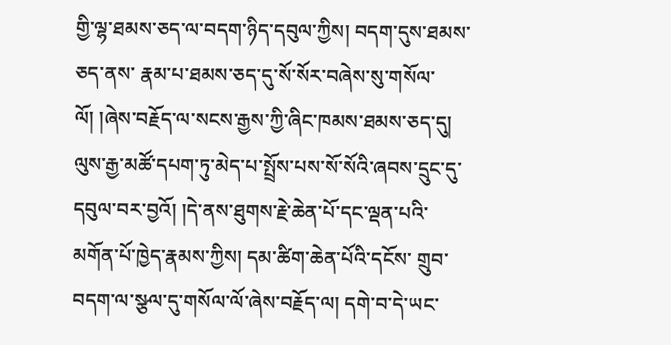གྱི་ལྷ་ཐམས་ཅད་ལ་བདག་ཉིད་དབུལ་ཀྱིས། བདག་དུས་ཐམས་ཅད་ནས་ རྣམ་པ་ཐམས་ཅད་དུ་སོ་སོར་བཞེས་སུ་གསོལ་ལོ། །ཞེས་བརྗོད་ལ་སངས་རྒྱས་ཀྱི་ཞིང་ཁམས་ཐམས་ཅད་དུ། ལུས་རྒྱ་མཚོ་དཔག་ཏུ་མེད་པ་སྤྲོས་པས་སོ་སོའི་ཞབས་དྲུང་དུ་དབུལ་བར་བྱའོ། །དེ་ནས་ཐུགས་རྗེ་ཆེན་པོ་དང་ལྡན་པའི་མགོན་པོ་ཁྱེད་རྣམས་ཀྱིས། དམ་ཚིག་ཆེན་པོའི་དངོས་ གྲུབ་བདག་ལ་སྩལ་དུ་གསོལ་ལོ་ཞེས་བརྗོད་ལ། དགེ་བ་དེ་ཡང་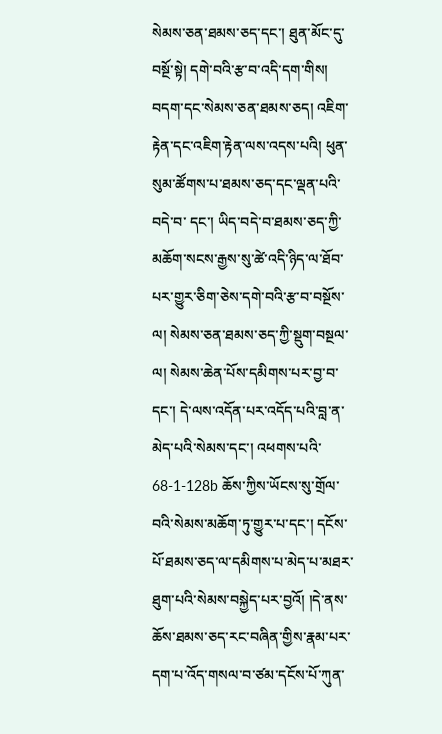སེམས་ཅན་ཐམས་ཅད་དང་། ཐུན་མོང་དུ་བསྔོ་སྟེ། དགེ་བའི་རྩ་བ་འདི་དག་གིས། བདག་དང་སེམས་ཅན་ཐམས་ཅད། འཇིག་རྟེན་དང་འཇིག་རྟེན་ལས་འདས་པའི། ཕུན་སུམ་ཚོགས་པ་ཐམས་ཅད་དང་ལྡན་པའི་བདེ་བ་ དང་། ཡིད་བདེ་བ་ཐམས་ཅད་ཀྱི་མཆོག་སངས་རྒྱས་སུ་ཚེ་འདི་ཉིད་ལ་ཐོབ་པར་གྱུར་ཅིག་ཅེས་དགེ་བའི་རྩ་བ་བསྔོས་ལ། སེམས་ཅན་ཐམས་ཅད་ཀྱི་སྡུག་བསྔལ་ལ། སེམས་ཆེན་པོས་དམིགས་པར་བྱ་བ་དང་། དེ་ལས་འདོན་པར་འདོད་པའི་བླ་ན་མེད་པའི་སེམས་དང་། འཕགས་པའི་ 68-1-128b ཆོས་ཀྱིས་ཡོངས་སུ་གྲོལ་བའི་སེམས་མཆོག་ཏུ་གྱུར་པ་དང་། དངོས་པོ་ཐམས་ཅད་ལ་དམིགས་པ་མེད་པ་མཐར་ཐུག་པའི་སེམས་བསྐྱེད་པར་བྱའོ། །དེ་ནས་ཆོས་ཐམས་ཅད་རང་བཞིན་གྱིས་རྣམ་པར་དག་པ་འོད་གསལ་བ་ཙམ་དངོས་པོ་ཀུན་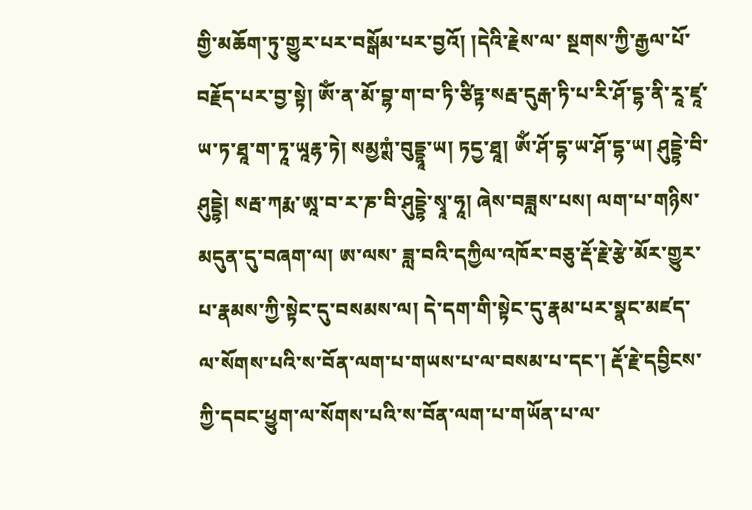གྱི་མཆོག་ཏུ་གྱུར་པར་བསྒོམ་པར་བྱའོ། །དེའི་རྗེས་ལ་ སྔགས་ཀྱི་རྒྱལ་པོ་བརྗོད་པར་བྱ་སྟེ། ཨོཾ་ན་མོ་བྷ་ག་བ་ཏི་ཙིཏྟ་སརྦ་དུརྒ་ཏི་པ་རི་ཤོ་དྷ་ནི་རཱ་ཛཱ་ཡ་ཏ་ཐཱ་ག་ཏཱ་ཡཱརྷ་ཏེ། སམྱཀྶཾ་བུདྡྷཱ་ཡ། ཏདྱ་ཐཱ། ཨོཾ་ཤོ་དྷ་ཡ་ཤོ་དྷ་ཡ། ཤུདྡྷེ་བི་ཤུདྡྷེ། སརྦ་ཀརྨ་ཨཱ་བ་ར་ཎ་བི་ཤུདྡྷེ་སྭཱ་ཧཱ། ཞེས་བཟླས་པས། ལག་པ་གཉིས་མདུན་དུ་བཞག་ལ། ཨ་ལས་ ཟླ་བའི་དཀྱིལ་འཁོར་བཅུ་རྡོ་རྗེ་རྩེ་མོར་གྱུར་པ་རྣམས་ཀྱི་སྟེང་དུ་བསམས་ལ། དེ་དག་གི་སྟེང་དུ་རྣམ་པར་སྣང་མཛད་ལ་སོགས་པའི་ས་བོན་ལག་པ་གཡས་པ་ལ་བསམ་པ་དང་། རྡོ་རྗེ་དབྱིངས་ཀྱི་དབང་ཕྱུག་ལ་སོགས་པའི་ས་བོན་ལག་པ་གཡོན་པ་ལ་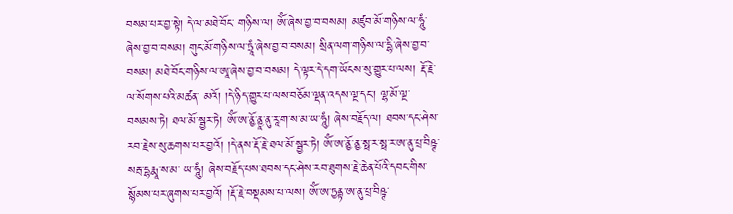བསམ་པར་བྱ་སྟེ། དེ་ལ་མཐེ་བོང་ གཉིས་ལ། ཨོཾ་ཞེས་བྱ་བ་བསམ། མཛུབ་མོ་གཉིས་ལ་ཧཱུཾ་ཞེས་བྱ་བ་བསམ། གུང་མོ་གཉིས་ལ་ཏྲཱཾ་ཞེས་བྱ་བ་བསམ། སྲིན་ལག་གཉིས་ལ་དྷི་ཞེས་བྱ་བ་བསམ། མཐེ་བོང་གཉིས་ལ་ཨཱ་ཞེས་བྱ་བ་བསམ། དེ་ལྟར་དེ་དག་ཡོངས་སུ་གྱུར་པ་ལས། རྡོ་རྗེ་ལ་སོགས་པའི་མཚན་ མའོ། །དེ་ཉིད་གྱུར་པ་ལས་བཅོམ་ལྡན་འདས་ལྔ་དང་། ལྷ་མོ་ལྔ་བསམས་ཏེ། ཐལ་མོ་སྦྱར་ཏེ། ཨོཾ་ཨ་ནྱོ་ནྱཱ་ནུ་རཱ་ག་ས་མ་ཡ་ཧཱུཾ། ཞེས་བརྗོད་ལ། ཐབས་དང་ཤེས་རབ་རྗེས་སུ་ཆགས་པར་བྱའོ། །དེ་ནས་རྡོ་རྗེ་ཐལ་མོ་སྦྱར་ཏེ། ཨོཾ་ཨ་ནྱོ་ནྱ་སྥ་ར་སྥ་ར་ཨ་ནུ་པྲ་བིཥྚ་སརྦ་དྷརྨཱ་ས་མ་ ཡ་ཧཱུཾ། ཞེས་བརྗོད་པས་ཐབས་དང་ཤེས་རབ་ཐུགས་རྗེ་ཆེན་པོའི་དབང་གིས་སྙོམས་པར་ཞུགས་པར་བྱའོ། །རྡོ་རྗེ་བསྡམས་པ་ལས། ཨོཾ་ཨ་ཏྱནྟ་ཨ་ནུ་པྲ་བིཥྚ་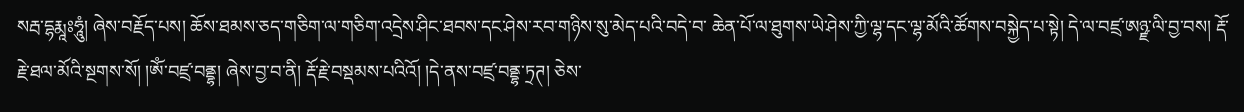སརྦ་དྷརྨཱཿཧཱུཾ། ཞེས་བརྗོད་པས། ཆོས་ཐམས་ཅད་གཅིག་ལ་གཅིག་འདྲེས་ཤིང་ཐབས་དང་ཤེས་རབ་གཉིས་སུ་མེད་པའི་བདེ་བ་ ཆེན་པོ་ལ་ཐུགས་ཡེ་ཤེས་ཀྱི་ལྷ་དང་ལྷ་མོའི་ཚོགས་བསྐྱེད་པ་སྟེ། དེ་ལ་བཛྲ་ཨཉྫ་ལི་བྱ་བས། རྡོ་རྗེ་ཐལ་མོའི་སྔགས་སོ། །ཨོཾ་བཛྲ་བནྡྷ། ཞེས་བྱ་བ་ནི། རྡོ་རྗེ་བསྡམས་པའིའོ། །དེ་ནས་བཛྲ་བནྡྷ་ཏྲཊ། ཅེས་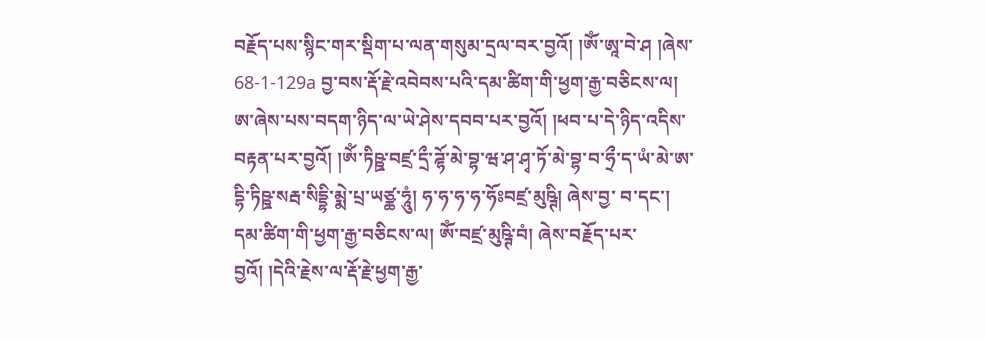བརྗོད་པས་སྙིང་གར་སྡིག་པ་ལན་གསུམ་དྲལ་བར་བྱའོ། །ཨོཾ་ཨཱ་བེ་ཤ །ཞེས་ 68-1-129a བྱ་བས་རྡོ་རྗེ་འབེབས་པའི་དམ་ཚིག་གི་ཕྱག་རྒྱ་བཅིངས་ལ། ཨ་ཞེས་པས་བདག་ཉིད་ལ་ཡེ་ཤེས་དབབ་པར་བྱའོ། །ཕབ་པ་དེ་ཉིད་འདིས་བརྟན་པར་བྱའོ། །ཨོཾ་ཏིཥྛ་བཛྲ་དྲྀ་ཌྷོ་མེ་བྷ་ཝ་ཤ་ཤྭ་ཏོ་མེ་བྷ་བ་ཧྲྀ་ད་ཡཾ་མེ་ཨ་དྷི་ཏིཥྛ་སརྦ་སིདྡྷི་མྨེ་པྲ་ཡཙྪ་ཧཱུཾ། ཧ་ཧ་ཧ་ཧ་ཧོཿབཛྲ་མུཥྚི། ཞེས་བྱ་ བ་དང་། དམ་ཚིག་གི་ཕྱག་རྒྱ་བཅིངས་ལ། ཨོཾ་བཛྲ་མུཥྚི་བཾ། ཞེས་བརྗོད་པར་བྱའོ། །དེའི་རྗེས་ལ་རྡོ་རྗེ་ཕྱག་རྒྱ་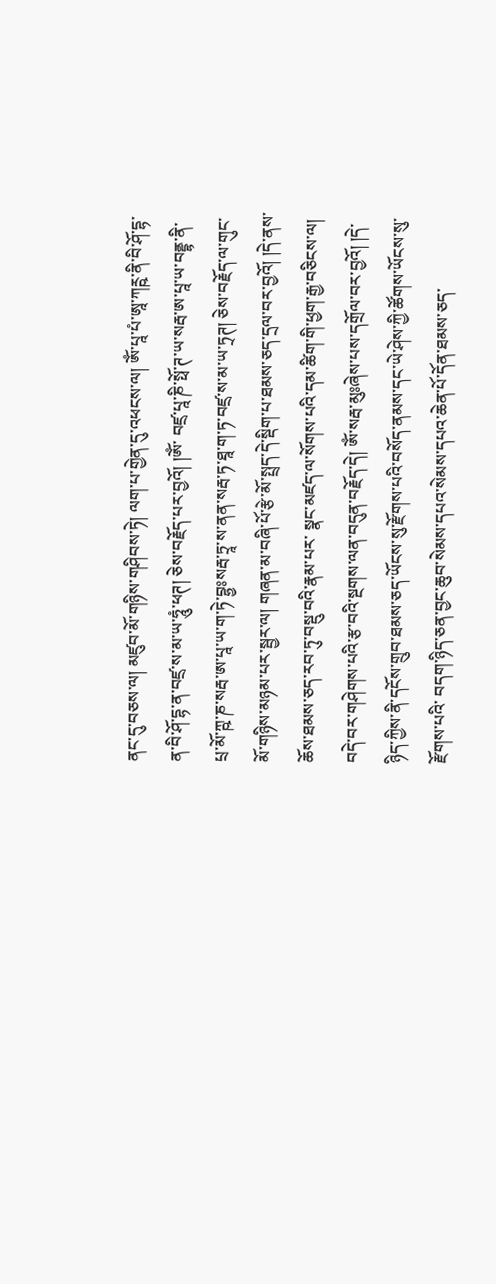ནང་དུ་བཅས་ལ། མཛུབ་མོ་གཉིས་གཤིབས་ཏེ། ལག་པ་གྱེན་དུ་འཕངས་ལ། ཨོཾ་པཱ་པཾ་ཨཱ་ཀཪྵ་ནི་བི་ཤོ་དྷ་ན་བི་ཤོ་དྷ་ན་བཛྲ་ས་མ་ཡ་ཧཱུཾ་ཕཊ། ཅེས་བརྗོད་པར་བྱའོ། །ཨོཾ་ བཛྲ་པཱ་ཎི་སྥོ་ཊ་ཡ་སརྦ་ཨ་པཱ་ཡ་བནྡྷ་ནི་པྲ་མོ་ཀྵ་ཎ་སརྦ་ཨ་པཱ་ཡ་ག་ཏེ་བྷྱཿསརྦ་ཏྲཱ་ས་ནན་སརྦ་ཏ་ཐཱ་ག་ཏ་བཛྲ་ས་མ་ཡ་ཏྲཊ། ཅེས་བརྗོད་ལ་གུང་མོ་གཉིས་མཉམ་པར་སྦྱར་ལ། གཞན་མ་བཞི་པོ་རྩེ་མོ་སྤྲད་དེ་སྡིག་པ་ཐམས་ཅད་དྲལ་བར་བྱའོ། །དེ་ནས་ཆོས་ཐམས་ཅད་རབ་ཏུ་བསྡུ་བའི་རྣམ་པར་ སྣང་མཛད་ལ་སོགས་པའི་དམ་ཚིག་གི་ཕྱག་རྒྱ་བཅིངས་ལ། བདེ་བར་གཤེགས་པའི་རྩ་བའི་སྔགས་ལན་བདུན་བརྗོད་དེ། ཨོཾ་སརྦ་མུཿཞེས་པས་དགྲོལ་བར་བྱའོ། །དེ་ཉིད་ཀྱིས་ནི་དངོས་གྲུབ་ཐམས་ཅད་ཡོངས་སུ་རྫོགས་པའི་བསོད་ནམས་དང་ཡེ་ཤེས་ཀྱི་ཚོགས་ཡོངས་སུ་རྫོགས་པའི་ བདག་ཉིད་ཅན་བྱང་ཆུབ་སེམས་དཔའ་སེམས་དཔའ་ཆེན་པོ་དོན་ཐམས་ཅད་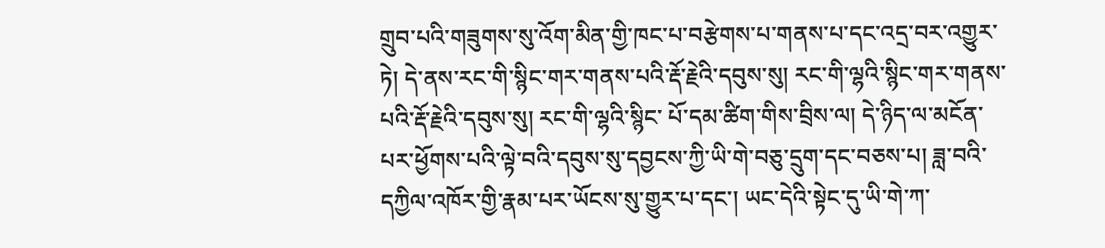གྲུབ་པའི་གཟུགས་སུ་འོག་མིན་གྱི་ཁང་པ་བརྩེགས་པ་གནས་པ་དང་འདྲ་བར་འགྱུར་ཏེ། དེ་ནས་རང་གི་སྙིང་གར་གནས་པའི་རྡོ་རྗེའི་དབུས་སུ། རང་གི་ལྷའི་སྙིང་གར་གནས་པའི་རྡོ་རྗེའི་དབུས་སུ། རང་གི་ལྷའི་སྙིང་ པོ་དམ་ཚིག་གིས་བྲིས་ལ། དེ་ཉིད་ལ་མངོན་པར་ཕྱོགས་པའི་ལྟེ་བའི་དབུས་སུ་དབྱངས་ཀྱི་ཡི་གེ་བཅུ་དྲུག་དང་བཅས་པ། ཟླ་བའི་དཀྱིལ་འཁོར་གྱི་རྣམ་པར་ཡོངས་སུ་གྱུར་པ་དང་། ཡང་དེའི་སྟེང་དུ་ཡི་གེ་ཀ་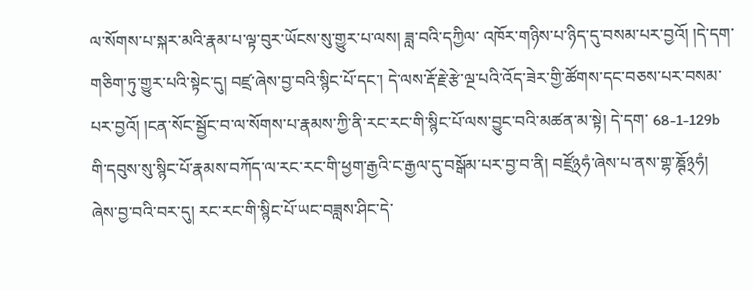ལ་སོགས་པ་སྐར་མའི་རྣམ་པ་ལྟ་བུར་ཡོངས་སུ་གྱུར་པ་ལས། ཟླ་བའི་དཀྱིལ་ འཁོར་གཉིས་པ་ཉིད་དུ་བསམ་པར་བྱའོ། །དེ་དག་གཅིག་ཏུ་གྱུར་པའི་སྟེང་དུ། བཛྲ་ཞེས་བྱ་བའི་སྙིང་པོ་དང་། དེ་ལས་རྡོ་རྗེ་རྩེ་ལྔ་པའི་འོད་ཟེར་གྱི་ཚོགས་དང་བཅས་པར་བསམ་པར་བྱའོ། །ངན་སོང་སྦྱོང་བ་ལ་སོགས་པ་རྣམས་ཀྱི་ནི་རང་རང་གི་སྙིང་པོ་ལས་བྱུང་བའི་མཚན་མ་སྟེ། དེ་དག་ 68-1-129b གི་དབུས་སུ་སྙིང་པོ་རྣམས་བཀོད་ལ་རང་རང་གི་ཕྱག་རྒྱའི་ང་རྒྱལ་དུ་བསྒོམ་པར་བྱ་བ་ནི། བཛྲོ྅ཧཾ་ཞེས་པ་ནས་གྷ་ཎྚོ྅ཧཾ། ཞེས་བྱ་བའི་བར་དུ། རང་རང་གི་སྙིང་པོ་ཡང་བཟླས་ཤིང་དེ་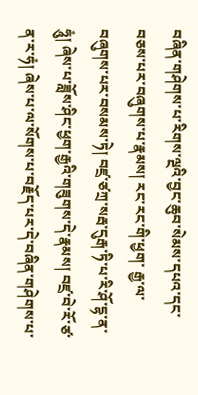བཞིན་གཤེགས་པ་རིགས་ལྔའི་བྱང་ཆུབ་སེམས་དཔའ་དང་བཅས་པར་བཞུགས་པ་རྣམས། རང་རང་གི་ཕྱག་ རྒྱ་ལ་བཞུགས་པར་བསམས་ཏེ། བཛྲ་ཙཀྲ་སརྦ་དུརྒ་ཏི་པ་རི་ཤོ་དྷ་ན་ཧཱུཾ། ཞེས་པ་ཟློས་ཤིང་ཕྱག་རྒྱའི་གཟུགས་དེ་རྣམས། བཛྲ་བེ་རོ་ཙ་ན་ར་ཧཾ། ཞེས་པ་ལ་སོགས་པ་བརྗོད་པར་དེ་བཞིན་གཤེགས་པ་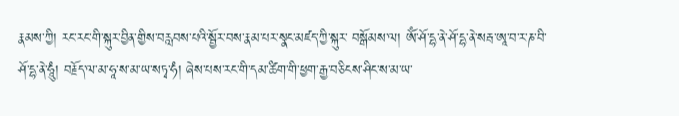རྣམས་ཀྱི། རང་རང་གི་སྐུར་བྱིན་གྱིས་བརླབས་པའི་སྦྱོར་བས་རྣམ་པར་སྣང་མཛད་ཀྱི་སྐུར་ བསྒོམས་ལ། ཨོཾ་ཤོ་དྷ་ནེ་ཤོ་དྷ་ནེ་སརྦ་ཨཱ་བ་ར་ཎ་བི་ཤོ་དྷ་ནེ་ཧཱུཾ། བརྗོད་ལ་མ་ཧཱ་ས་མ་ཡ་སཏྭ་ཧཾ། ཞེས་པས་རང་གི་དམ་ཚིག་གི་ཕྱག་རྒྱ་བཅིངས་ཤིང་ས་མ་ཡ་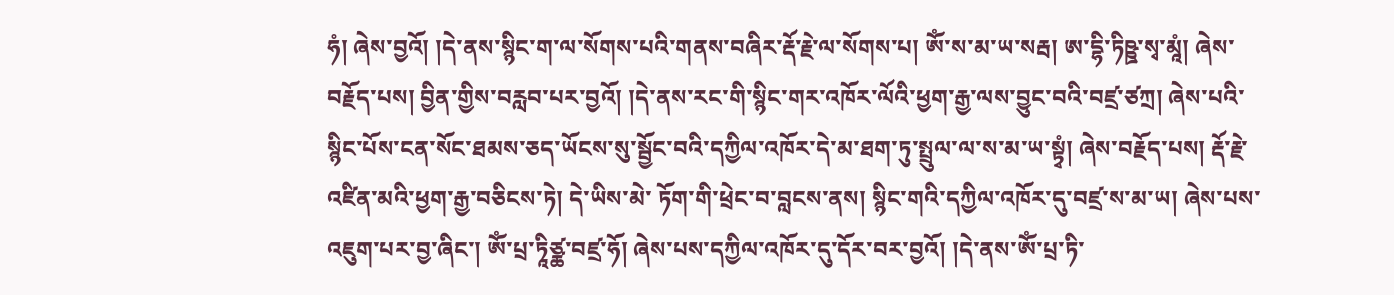ཧཾ། ཞེས་བྱའོ། །དེ་ནས་སྙིང་ག་ལ་སོགས་པའི་གནས་བཞིར་རྡོ་རྗེ་ལ་སོགས་པ། ཨོཾ་ས་མ་ཡ་སརྦ། ཨ་དྷི་ཏིཥྛ་སྭ་མཱཾ། ཞེས་ བརྗོད་པས། བྱིན་གྱིས་བརླབ་པར་བྱའོ། །དེ་ནས་རང་གི་སྙིང་གར་འཁོར་ལོའི་ཕྱག་རྒྱ་ལས་བྱུང་བའི་བཛྲ་ཙཀྲ། ཞེས་པའི་སྙིང་པོས་ངན་སོང་ཐམས་ཅད་ཡོངས་སུ་སྦྱོང་བའི་དཀྱིལ་འཁོར་དེ་མ་ཐག་ཏུ་སྤྲུལ་ལ་ས་མ་ཡ་སྟྭཾ། ཞེས་བརྗོད་པས། རྡོ་རྗེ་འཛིན་མའི་ཕྱག་རྒྱ་བཅིངས་ཏེ། དེ་ཡིས་མེ་ ཏོག་གི་ཕྲེང་བ་བླངས་ནས། སྙིང་གའི་དཀྱིལ་འཁོར་དུ་བཛྲ་ས་མ་ཡ། ཞེས་པས་འཇུག་པར་བྱ་ཞིང་། ཨོཾ་པྲ་ཏཱིཙྪ་བཛྲ་ཧོ། ཞེས་པས་དཀྱིལ་འཁོར་དུ་དོར་བར་བྱའོ། །དེ་ནས་ཨོཾ་པྲ་ཏི་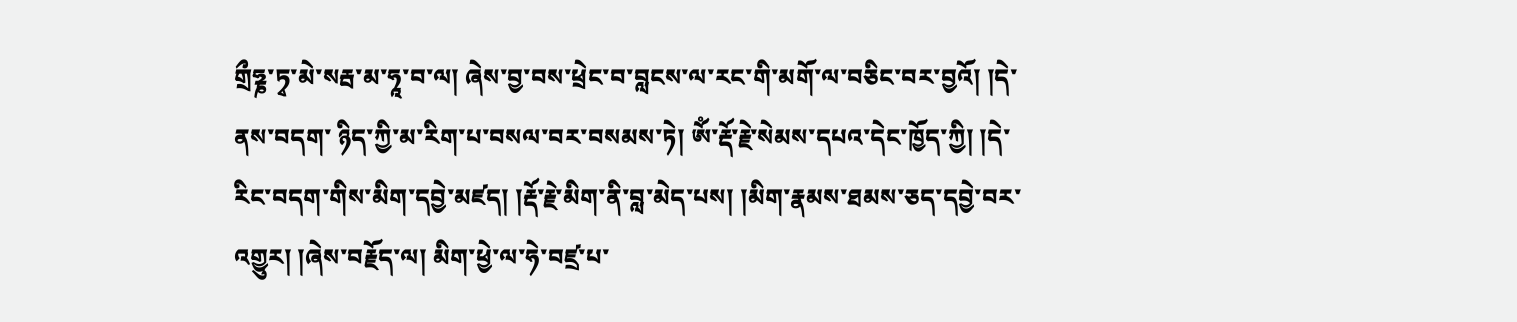གྲྀཧྞ་ཏྭ་མེ་སརྦ་མ་ཧཱ་བ་ལ། ཞེས་བྱ་བས་ཕྲེང་བ་བླངས་ལ་རང་གི་མགོ་ལ་བཅིང་བར་བྱའོ། །དེ་ནས་བདག་ ཉིད་ཀྱི་མ་རིག་པ་བསལ་བར་བསམས་ཏེ། ཨོཾ་རྡོ་རྗེ་སེམས་དཔའ་དེང་ཁྱོད་ཀྱི། །དེ་རིང་བདག་གིས་མིག་དབྱེ་མཛད། །རྡོ་རྗེ་མིག་ནི་བླ་མེད་པས། །མིག་རྣམས་ཐམས་ཅད་དབྱེ་བར་འགྱུར། །ཞེས་བརྗོད་ལ། མིག་ཕྱེ་ལ་ཧེ་བཛྲ་པ་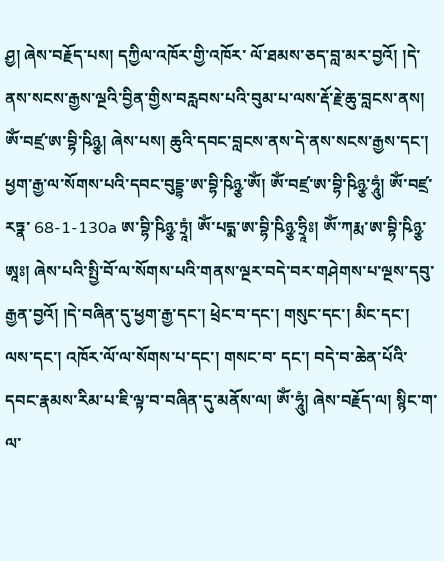ཤྱ། ཞེས་བརྗོད་པས། དཀྱིལ་འཁོར་གྱི་འཁོར་ ལོ་ཐམས་ཅད་བླ་མར་བྱའོ། །དེ་ནས་སངས་རྒྱས་ལྔའི་བྱིན་གྱིས་བརླབས་པའི་བུམ་པ་ལས་རྡོ་རྗེ་ཆུ་བླངས་ནས། ཨོཾ་བཛྲ་ཨ་བྷི་ཥིཉྩ། ཞེས་པས། ཆུའི་དབང་བླངས་ནས་དེ་ནས་སངས་རྒྱས་དང་། ཕྱག་རྒྱ་ལ་སོགས་པའི་དབང་བུདྡྷ་ཨ་བྷི་ཥིཉྩ་ཨོཾ། ཨོཾ་བཛྲ་ཨ་བྷི་ཥིཉྩ་ཧཱུཾ། ཨོཾ་བཛྲ་རཏྣ་ 68-1-130a ཨ་བྷི་ཥིཉྩ་ཏྲཱཾ། ཨོཾ་པདྨ་ཨ་བྷི་ཥིཉྩ་ཧྲཱིཿ། ཨོཾ་ཀརྨ་ཨ་བྷི་ཥིཉྩ་ཨཱཿ། ཞེས་པའི་སྤྱི་བོ་ལ་སོགས་པའི་གནས་ལྔར་བདེ་བར་གཤེགས་པ་ལྔས་དབུ་རྒྱན་བྱའོ། །དེ་བཞིན་དུ་ཕྱག་རྒྱ་དང་། ཕྲེང་བ་དང་། གསུང་དང་། མིང་དང་། ལས་དང་། འཁོར་ལོ་ལ་སོགས་པ་དང་། གསང་བ་ དང་། བདེ་བ་ཆེན་པོའི་དབང་རྣམས་རིམ་པ་ཇི་ལྟ་བ་བཞིན་དུ་མནོས་ལ། ཨོཾ་ཧཱུཾ། ཞེས་བརྗོད་ལ། སྙིང་ག་ལ་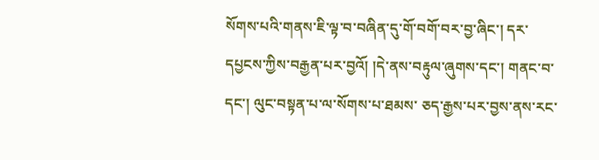སོགས་པའི་གནས་ཇི་ལྟ་བ་བཞིན་དུ་གོ་བགོ་བར་བྱ་ཞིང་། དར་དཔྱངས་ཀྱིས་བརྒྱན་པར་བྱའོ། །དེ་ནས་བརྟུལ་ཞུགས་དང་། གནང་བ་དང་། ལུང་བསྟན་པ་ལ་སོགས་པ་ཐམས་ ཅད་རྒྱས་པར་བྱས་ནས་རང་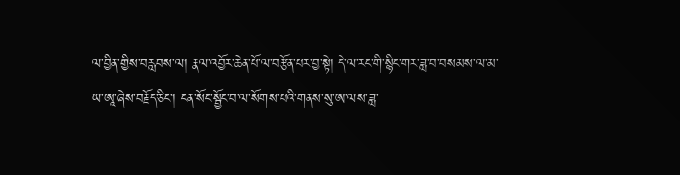ལ་བྱིན་གྱིས་བརླབས་ལ། རྣལ་འབྱོར་ཆེན་པོ་ལ་བརྩོན་པར་བྱ་སྟེ། དེ་ལ་རང་གི་སྙིང་གར་ཟླ་བ་བསམས་ལ་མ་ཡ་ཨཱ་ཞེས་བརྗོད་ཅིང་། ངན་སོང་སྦྱོང་བ་ལ་སོགས་པའི་གནས་སུ་ཨ་ལས་ཟླ་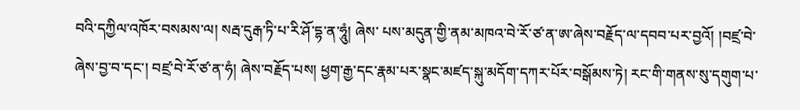བའི་དཀྱིལ་འཁོར་བསམས་ལ། སརྦ་དུརྒ་ཏི་པ་རི་ཤོ་དྷ་ན་ཧཱུཾ། ཞེས་ པས་མདུན་གྱི་ནམ་མཁའ་བེ་རོ་ཙ་ན་ཨ་ཞེས་བརྗོད་ལ་དབབ་པར་བྱའོ། །བཛྲ་བེ་ཞེས་བྱ་བ་དང་། བཛྲ་བེ་རོ་ཙ་ན་ཧཾ། ཞེས་བརྗོད་པས། ཕྱག་རྒྱ་དང་རྣམ་པར་སྣང་མཛད་སྐུ་མདོག་དཀར་པོར་བསྒོམས་ཏེ། རང་གི་གནས་སུ་དགུག་པ་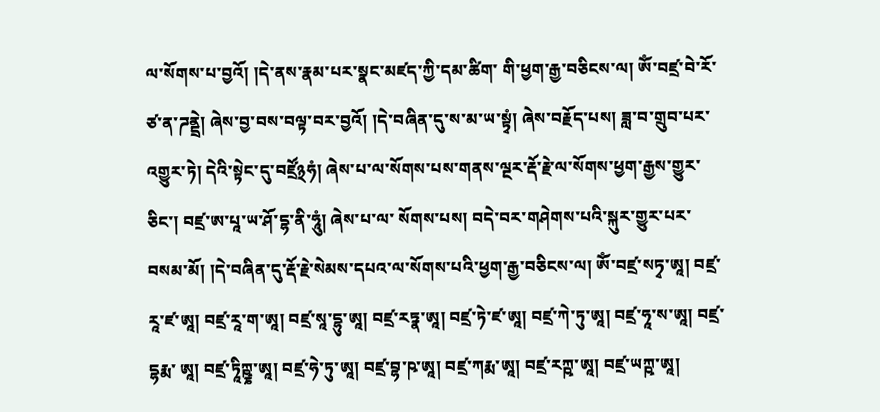ལ་སོགས་པ་བྱའོ། །དེ་ནས་རྣམ་པར་སྣང་མཛད་ཀྱི་དམ་ཚིག་ གི་ཕྱག་རྒྱ་བཅིངས་ལ། ཨོཾ་བཛྲ་བེ་རོ་ཙ་ན་ཌནྡྲེ། ཞེས་བྱ་བས་བལྟ་བར་བྱའོ། །དེ་བཞིན་དུ་ས་མ་ཡ་སྟྭཾ། ཞེས་བརྗོད་པས། ཟླ་བ་གྲུབ་པར་འགྱུར་ཏེ། དེའི་སྟེང་དུ་བཛྲོ྅ཧཾ། ཞེས་པ་ལ་སོགས་པས་གནས་ལྔར་རྡོ་རྗེ་ལ་སོགས་ཕྱག་རྒྱས་གྱུར་ཅིང་། བཛྲ་ཨ་པཱ་ཡ་ཤོ་དྷ་ནི་ཧཱུཾ། ཞེས་པ་ལ་ སོགས་པས། བདེ་བར་གཤེགས་པའི་སྐུར་གྱུར་པར་བསམ་མོ། །དེ་བཞིན་དུ་རྡོ་རྗེ་སེམས་དཔའ་ལ་སོགས་པའི་ཕྱག་རྒྱ་བཅིངས་ལ། ཨོཾ་བཛྲ་སཏྭ་ཨཱ། བཛྲ་རཱ་ཛ་ཨཱ། བཛྲ་རཱ་ག་ཨཱ། བཛྲ་སཱ་དྷུ་ཨཱ། བཛྲ་རཏྣ་ཨཱ། བཛྲ་ཏེ་ཛ་ཨཱ། བཛྲ་ཀེ་ཏུ་ཨཱ། བཛྲ་ཧཱ་ས་ཨཱ། བཛྲ་དྷརྨ་ ཨཱ། བཛྲ་ཏཱིཀྵྞ་ཨཱ། བཛྲ་ཧེ་ཏུ་ཨཱ། བཛྲ་བྷ་ཥ་ཨཱ། བཛྲ་ཀརྨ་ཨཱ། བཛྲ་རཀྵ་ཨཱ། བཛྲ་ཡཀྵ་ཨཱ།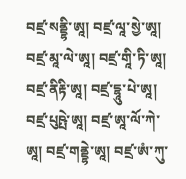བཛྲ་སནྡྷི་ཨཱ། བཛྲ་ལཱ་སྱེ་ཨཱ། བཛྲ་མཱ་ལེ་ཨཱ། བཛྲ་གཱི་ཏི་ཨཱ། བཛྲ་ནིརྟི་ཨཱ། བཛྲ་དྷཱུ་པེ་ཨཱ། བཛྲ་པུཥྤེ་ཨཱ། བཛྲ་ཨཱ་ལོ་ཀེ་ཨཱ། བཛྲ་གནྡྷེ་ཨཱ། བཛྲ་ཨཾ་ཀུ་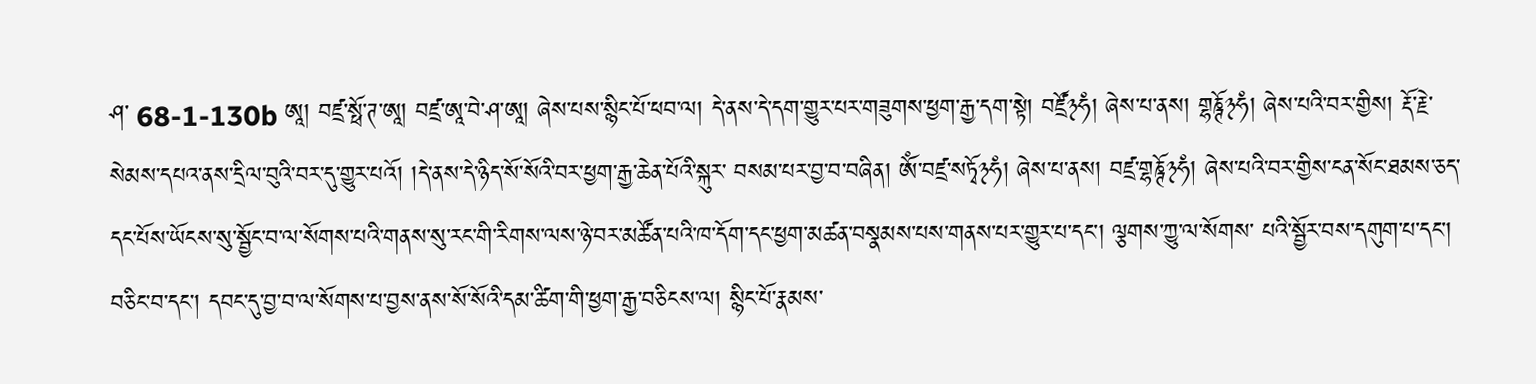ཤ་ 68-1-130b ཨཱ། བཛྲ་སྥོ་ཊ་ཨཱ། བཛྲ་ཨཱ་བེ་ཤ་ཨཱ། ཞེས་པས་སྙིང་པོ་ཕབ་ལ། དེ་ནས་དེ་དག་གྱུར་པར་གཟུགས་ཕྱག་རྒྱ་དག་སྟེ། བཛྲོ྅ཧཾ། ཞེས་པ་ནས། གྷཎྚོ྅ཧཾ། ཞེས་པའི་བར་གྱིས། རྡོ་རྗེ་སེམས་དཔའ་ནས་དྲིལ་བུའི་བར་དུ་གྱུར་པའོ། །དེ་ནས་དེ་ཉིད་སོ་སོའི་བར་ཕྱག་རྒྱ་ཆེན་པོའི་སྐུར་ བསམ་པར་བྱ་བ་བཞིན། ཨོཾ་བཛྲ་སཏྭོ྅ཧཾ། ཞེས་པ་ནས། བཛྲ་གྷཎྚོ྅ཧཾ། ཞེས་པའི་བར་གྱིས་ངན་སོང་ཐམས་ཅད་དང་པོས་ཡོངས་སུ་སྦྱོང་བ་ལ་སོགས་པའི་གནས་སུ་རང་གི་རིགས་ལས་ཉེ་བར་མཚོན་པའི་ཁ་དོག་དང་ཕྱག་མཚན་བསྣམས་པས་གནས་པར་གྱུར་པ་དང་། ལྕགས་ཀྱུ་ལ་སོགས་ པའི་སྦྱོར་བས་དགུག་པ་དང་། བཅིང་བ་དང་། དབང་དུ་བྱ་བ་ལ་སོགས་པ་བྱས་ནས་སོ་སོའི་དམ་ཚིག་གི་ཕྱག་རྒྱ་བཅིངས་ལ། སྙིང་པོ་རྣམས་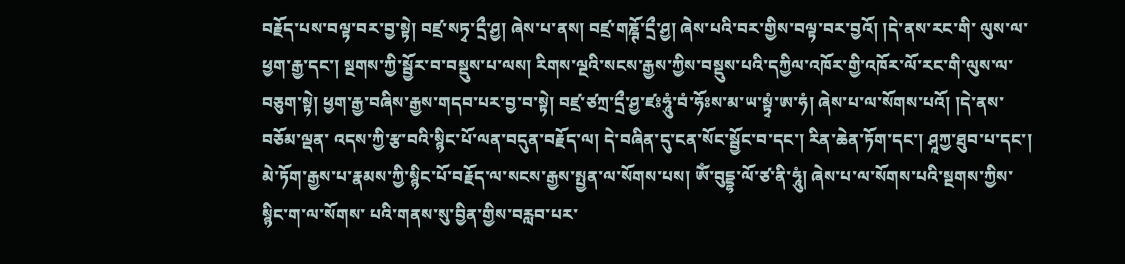བརྗོད་པས་བལྟ་བར་བྱ་སྟེ། བཛྲ་སཏྭ་དྲྀ་ཤྱ། ཞེས་པ་ནས། བཛྲ་གཎྚོ་དྲྀ་ཤྱ། ཞེས་པའི་བར་གྱིས་བལྟ་བར་བྱའོ། །དེ་ནས་རང་གི་ ལུས་ལ་ཕྱག་རྒྱ་དང་། སྔགས་ཀྱི་སྦྱོར་བ་བསྡུས་པ་ལས། རིགས་ལྔའི་སངས་རྒྱས་ཀྱིས་བསྡུས་པའི་དཀྱིལ་འཁོར་གྱི་འཁོར་ལོ་རང་གི་ལུས་ལ་བཅུག་སྟེ། ཕྱག་རྒྱ་བཞིས་རྒྱས་གདབ་པར་བྱ་བ་སྟེ། བཛྲ་ཙཀྲ་དྲྀ་ཤྱ་ཛཿཧཱུཾ་བཾ་ཧོཿས་མ་ཡ་སྟྭཾ་ཨ་ཧཾ། ཞེས་པ་ལ་སོགས་པའོ། །དེ་ནས་བཅོམ་ལྡན་ འདས་ཀྱི་རྩ་བའི་སྙིང་པོ་ལན་བདུན་བརྗོད་ལ། དེ་བཞིན་དུ་ངན་སོང་སྦྱོང་བ་དང་། རིན་ཆེན་ཏོག་དང་། ཤཱཀྱ་ཐུབ་པ་དང་། མེ་ཏོག་རྒྱས་པ་རྣམས་ཀྱི་སྙིང་པོ་བརྗོད་ལ་སངས་རྒྱས་སྤྱན་ལ་སོགས་པས། ཨོཾ་བུདྡྷ་ལོ་ཙ་ནི་ཧཱུཾ། ཞེས་པ་ལ་སོགས་པའི་སྔགས་ཀྱིས་སྙིང་ག་ལ་སོགས་ པའི་གནས་སུ་བྱིན་གྱིས་བརླབ་པར་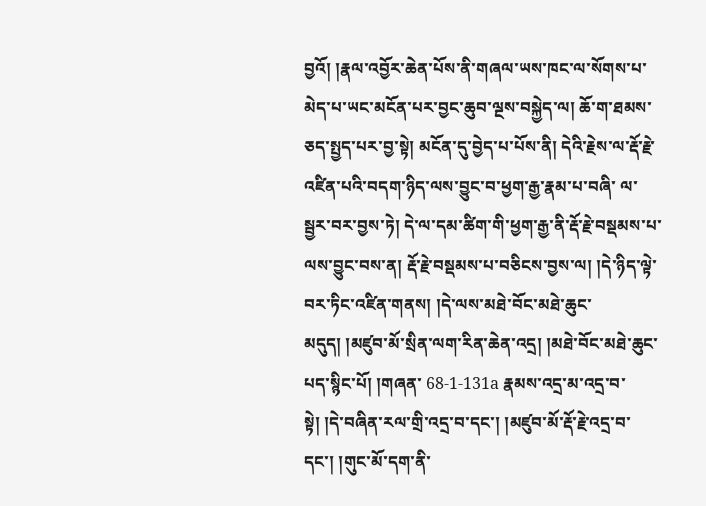བྱའོ། །རྣལ་འབྱོར་ཆེན་པོས་ནི་གཞལ་ཡས་ཁང་ལ་སོགས་པ་མེད་པ་ཡང་མངོན་པར་བྱང་ཆུབ་ལྔས་བསྐྱེད་ལ། ཆོ་ག་ཐམས་ཅད་སྤྱད་པར་བྱ་སྟེ། མངོན་དུ་བྱེད་པ་པོས་ནི། དེའི་རྗེས་ལ་རྡོ་རྗེ་འཛིན་པའི་བདག་ཉིད་ལས་བྱུང་བ་ཕྱག་རྒྱ་རྣམ་པ་བཞི་ ལ་སྦྱར་བར་བྱས་ཏེ། དེ་ལ་དམ་ཚིག་གི་ཕྱག་རྒྱ་ནི་རྡོ་རྗེ་བསྡམས་པ་ལས་བྱུང་བས་ན། རྡོ་རྗེ་བསྡམས་པ་བཅིངས་བྱས་ལ། །དེ་ཉིད་ལྟེ་བར་ཏིང་འཛིན་གནས། །དེ་ལས་མཐེ་བོང་མཐེ་ཆུང་མདུད། །མཛུབ་མོ་སྲིན་ལག་རིན་ཆེན་འདྲ། །མཐེ་བོང་མཐེ་ཆུང་པད་སྙིང་པོ། །གཞན་ 68-1-131a རྣམས་འདྲ་མ་འདྲ་བ་སྟེ། །དེ་བཞིན་རལ་གྲི་འདྲ་བ་དང་། །མཛུབ་མོ་རྡོ་རྗེ་འདྲ་བ་དང་། །གུང་མོ་དག་ནི་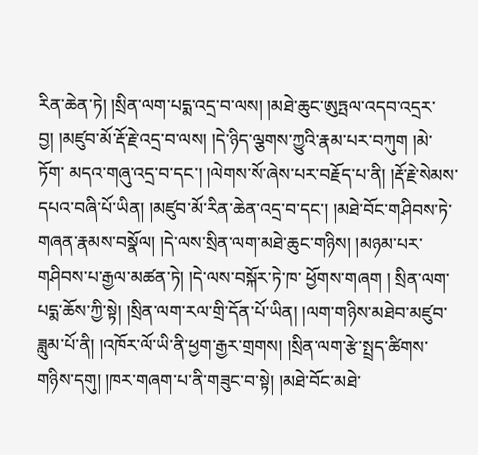རིན་ཆེན་ཏེ། །སྲིན་ལག་པདྨ་འདྲ་བ་ལས། །མཐེ་ཆུང་ཨུཏྤལ་འདབ་འདྲར་བྱ། །མཛུབ་མོ་རྡོ་རྗེ་འདྲ་བ་ལས། །དེ་ཉིད་ལྕགས་ཀྱུའི་རྣམ་པར་བཀུག །མེ་ཏོག་ མདའ་གཞུ་འདྲ་བ་དང་། །ལེགས་སོ་ཞེས་པར་བརྗོད་པ་ནི། །རྡོ་རྗེ་སེམས་དཔའ་བཞི་པོ་ཡིན། །མཛུབ་མོ་རིན་ཆེན་འདྲ་བ་དང་། །མཐེ་བོང་གཤིབས་ཏེ་གཞན་རྣམས་བསྣོལ། །དེ་ལས་སྲིན་ལག་མཐེ་ཆུང་གཉིས། །མཉམ་པར་གཤིབས་པ་རྒྱལ་མཚན་ཏེ། །དེ་ལས་བསྐོར་ཏེ་ཁ་ ཕྱོགས་གཞག ། སྲིན་ལག་པདྨ་ཆོས་ཀྱི་སྟེ། །སྲིན་ལག་རལ་གྲི་དོན་པོ་ཡིན། །ལག་གཉིས་མཐེབ་མཛུབ་ཟླུམ་པོ་ནི། །འཁོར་ལོ་ཡི་ནི་ཕྱག་རྒྱར་གྲགས། །སྲིན་ལག་རྩེ་སྤྲད་ཚིགས་གཉིས་དགུ། །ཁར་གཞག་པ་ནི་གཟུང་བ་སྟེ། །མཐེ་བོང་མཐེ་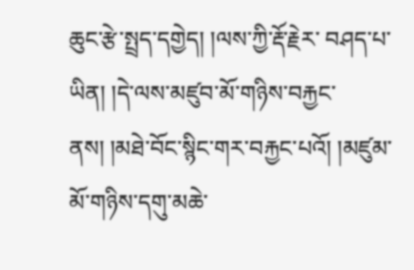ཆུང་རྩེ་སྤྲད་དགྱེད། །ལས་ཀྱི་རྡོ་རྗེར་ བཤད་པ་ཡིན། །དེ་ལས་མཛུབ་མོ་གཉིས་བརྐྱང་ནས། །མཐེ་བོང་སྙིང་གར་བརྐྱང་པའོ། །མཛུམ་མོ་གཉིས་དགུ་མཆེ་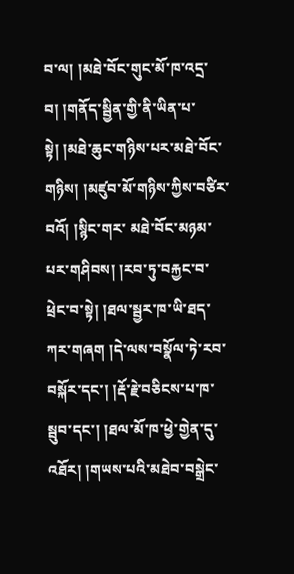བ་ལ། །མཐེ་བོང་གུང་མོ་ཁ་འདྲ་བ། །གནོད་སྦྱིན་གྱི་ནི་ཡིན་པ་སྟེ། །མཐེ་ཆུང་གཉིས་པར་མཐེ་བོང་གཉིས། །མཛུབ་མོ་གཉིས་ཀྱིས་བཙིར་བའོ། །སྙིང་གར་ མཐེ་བོང་མཉམ་པར་གཤིབས། །རབ་ཏུ་བརྐྱང་བ་ཕྲེང་བ་སྟེ། །ཐལ་སྦྱར་ཁ་ཡི་ཐད་ཀར་གཞག །དེ་ལས་བསྣོལ་ཏེ་རབ་བསྐོར་དང་། །རྡོ་རྗེ་བཅིངས་པ་ཁ་སྦུབ་དང་། །ཐལ་མོ་ཁ་ཕྱེ་གྱེན་དུ་འཐོར། །གཡས་པའི་མཐེབ་བསྒྲེང་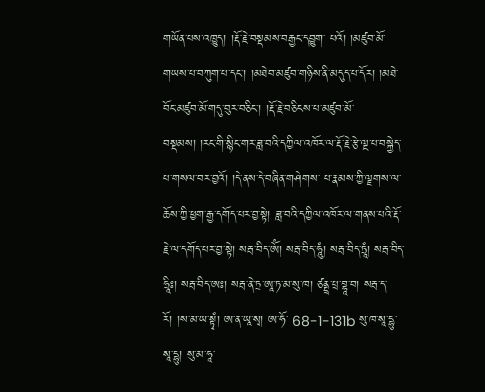གཡོན་པས་འཁྱུད། །རྡོ་རྗེ་བསྡམས་བརྒྱང་དབྱུག་ པའོ། །མཛུབ་མོ་གཡས་པ་བཀུག་པ་དང་། །མཐེབ་མཛུབ་གཉིས་ནི་མདུད་པ་དོར། །མཐེ་བོང་མཛུབ་མོ་གདུ་བུར་བཅིང་། །རྡོ་རྗེ་བཅིངས་པ་མཛུབ་མོ་བསྡམས། །རང་གི་སྙིང་གར་ཟླ་བའི་དཀྱིལ་འཁོར་ལ་རྡོ་རྗེ་རྩེ་ལྔ་པ་བསྐྱེད་པ་གསལ་བར་བྱའོ། །དེ་ནས་དེ་བཞིན་གཤེགས་ པ་རྣམས་ཀྱི་ལྗགས་ལ་ཆོས་ཀྱི་ཕྱག་རྒྱ་དགོད་པར་བྱ་སྟེ། ཟླ་བའི་དཀྱིལ་འཁོར་ལ་གནས་པའི་རྡོ་རྗེ་ལ་དགོད་པར་བྱ་སྟེ། སརྦ་བིད་ཨོཾ། སརྦ་བིད་ཧཱུཾ། སརྦ་བིད་ཏྲཱཾ། སརྦ་བིད་ཧྲཱིཿ། སརྦ་བིད་ཨཿ། སརྦ་ནེ་ཏྲ་ཨཱ་ཏ་མ་སུ་ཁ། ཙནྡྲ་པྲ་བྷཱ་བ། སརྦ་ད་རོ། །ས་མ་ཡ་སྟྭཾ། ཨ་ན་ཡཱ་སྭ། ཨ་ཧོ་ 68-1-131b སུ་ཁ་སཱ་དྷུ་སཱ་དྷུ། སུ་མ་ཧཱ་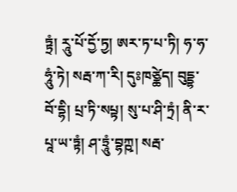ཏྟྲཾ། རཱུ་པོ་དྱོ་ཏྱ། ཨར་ཏ་པ་ཏི། ཧ་ཧ་ཧཱུཾ་ཏེ། སརྦ་ཀ་རི། དུཿཁཙྪེད། བུདྡྷ་བོ་དྷི། པྲ་ཏི་སཔྟ། སུ་པ་ཤི་ཏྲཾ། ནི་ར་པཱ་ཡ་ཏྟཾ། ཤ་ཏྲཱུཾ་བྷཀྵ། སརྦ་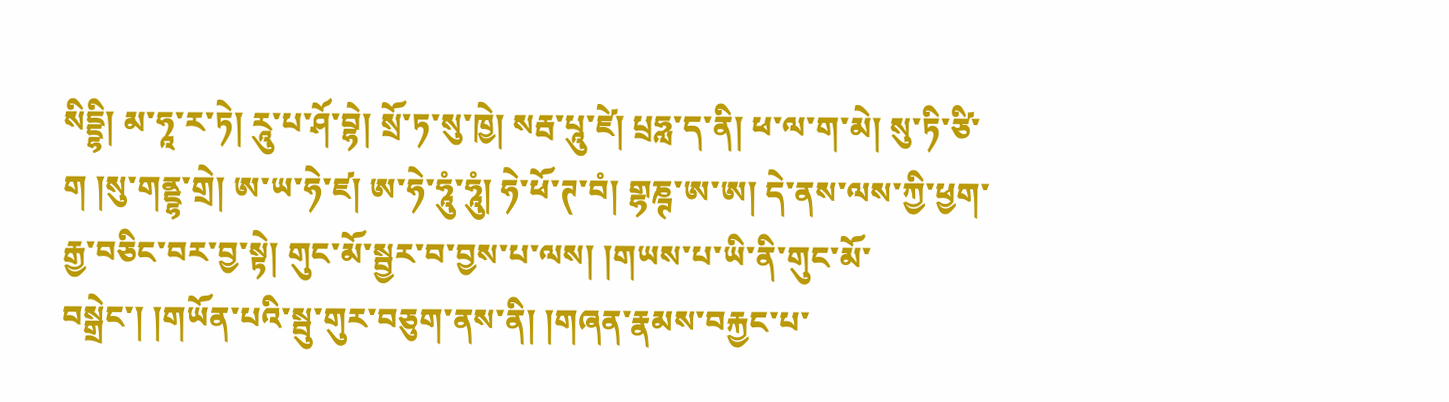སིདྡྷི། མ་ཧཱ་ར་ཏེ། རཱུ་པ་ཤོ་བྷེ། སྲོ་ཏ་སུ་ཁྱེ། སརྦ་པཱུ་ཛེ། པྲཧླ་ད་ནི། ཕ་ལ་ག་མེ། སུ་ཏི་ཙི་ག །སུ་གནྡྷ་གྲེ། ཨ་ཡ་ཧེ་ཛ། ཨ་ཧེ་ཧཱུཾ་ཧཱུཾ། ཧེ་ཕོ་ཊ་བཾ། གྷཎྚ་ཨ་ཨ། དེ་ནས་ལས་ཀྱི་ཕྱག་རྒྱ་བཅིང་བར་བྱ་སྟེ། གུང་མོ་སྦྱར་བ་བྱས་པ་ལས། །གཡས་པ་ཡི་ནི་གུང་མོ་བསྒྲེང་། །གཡོན་པའི་སྦུ་གུར་བཅུག་ནས་ནི། །གཞན་རྣམས་བརྐྱང་པ་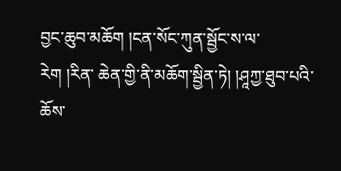བྱང་ཆུབ་མཆོག །ངན་སོང་ཀུན་སྦྱོང་ས་ལ་རེག །རིན་ ཆེན་གྱི་ནི་མཆོག་སྦྱིན་ཏེ། །ཤཱཀྱ་ཐུབ་པའི་ཆོས་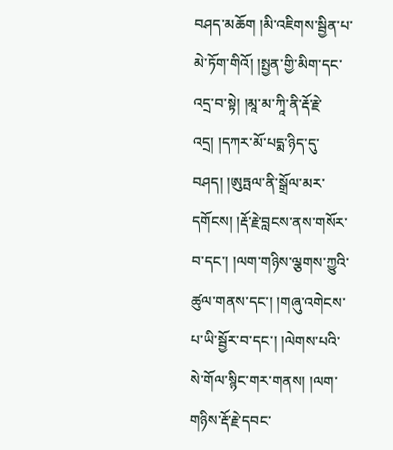བཤད་མཆོག །མི་འཇིགས་སྦྱིན་པ་མེ་ཏོག་གིའོ། །སྤྱན་གྱི་མིག་དང་འདྲ་བ་སྟེ། །མཱ་མ་ཀཱི་ནི་རྡོ་རྗེ་འདྲ། །དཀར་མོ་པདྨ་ཉིད་དུ་བཤད། །ཨུཏྤལ་ནི་སྒྲོལ་མར་དགོངས། །རྡོ་རྗེ་བླངས་ནས་གསོར་བ་དང་། །ལག་གཉིས་ལྕགས་ཀྱུའི་ ཚུལ་གནས་དང་། །གཞུ་འགེངས་པ་ཡི་སྦྱོར་བ་དང་། །ལེགས་པའི་སེ་གོལ་སྙིང་གར་གནས། །ལག་གཉིས་རྡོ་རྗེ་དབང་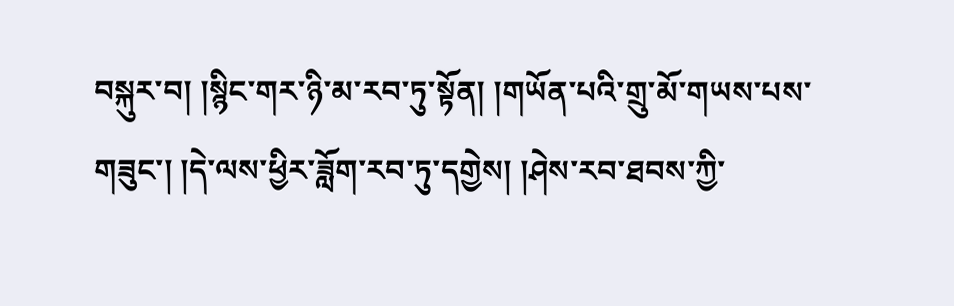བསྐུར་བ། །སྙིང་གར་ཉི་མ་རབ་ཏུ་སྟོན། །གཡོན་པའི་གྲུ་མོ་གཡས་པས་གཟུང་། །དེ་ལས་ཕྱིར་ཟློག་རབ་ཏུ་དགྱེས། །ཤེས་རབ་ཐབས་ཀྱི་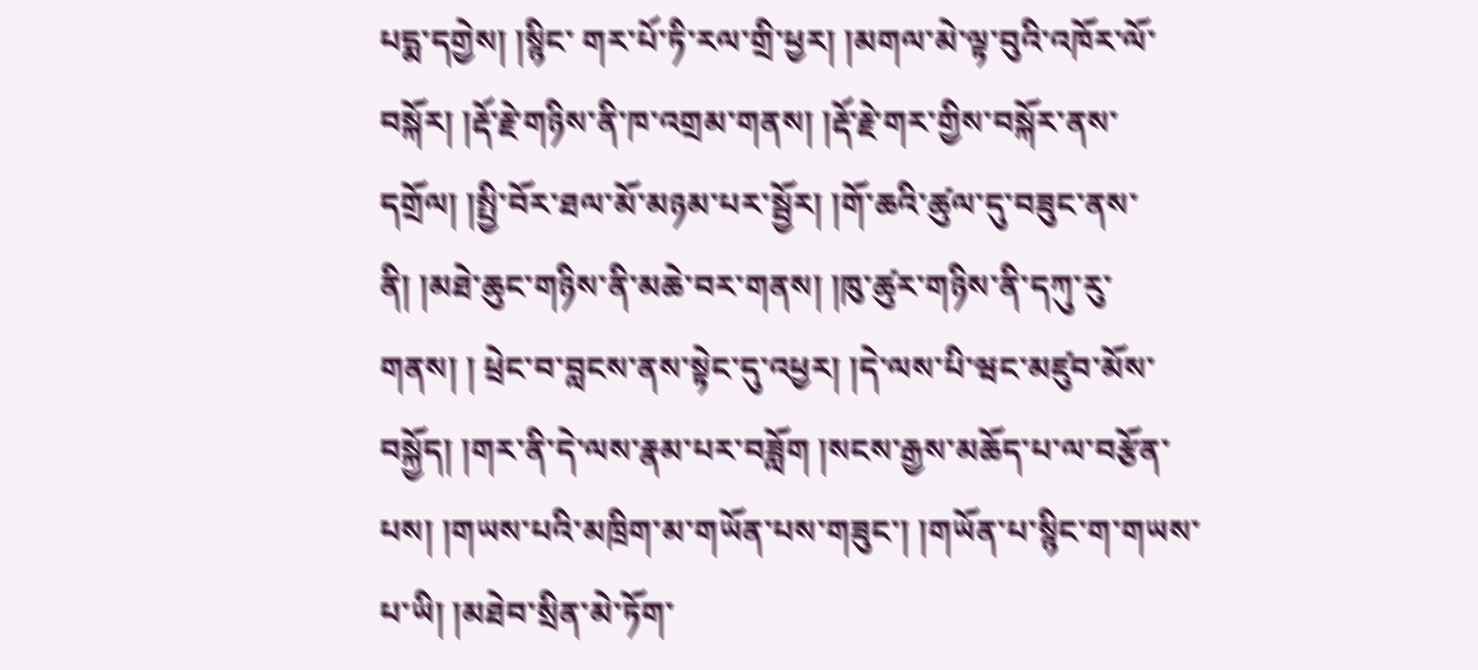པདྨ་དགྱེས། །སྙིང་ གར་པོ་ཏི་རལ་གྲི་ཕྱར། །མགལ་མེ་ལྟ་བུའི་འཁོར་ལོ་བསྐོར། །རྡོ་རྗེ་གཉིས་ནི་ཁ་འགྲམ་གནས། །རྡོ་རྗེ་གར་གྱིས་བསྐོར་ནས་དགྲོལ། །སྤྱི་བོར་ཐལ་མོ་མཉམ་པར་སྦྱོར། །གོ་ཆའི་ཚུལ་དུ་བཟུང་ནས་ནི། །མཐེ་ཆུང་གཉིས་ནི་མཆེ་བར་གནས། །ཁུ་ཚུར་གཉིས་ནི་དཀུ་རུ་གནས། ། ཕྲེང་བ་བླངས་ནས་སྟེང་དུ་འཕྱར། །དེ་ལས་པི་ཝང་མཛུབ་མོས་བསྐྱོད། །གར་ནི་དེ་ལས་རྣམ་པར་བཟློག །སངས་རྒྱས་མཆོད་པ་ལ་བརྩོན་པས། །གཡས་པའི་མཁྲིག་མ་གཡོན་པས་གཟུང་། །གཡོན་པ་སྙིང་ག་གཡས་པ་ཡི། །མཐེབ་སྲིན་མེ་ཏོག་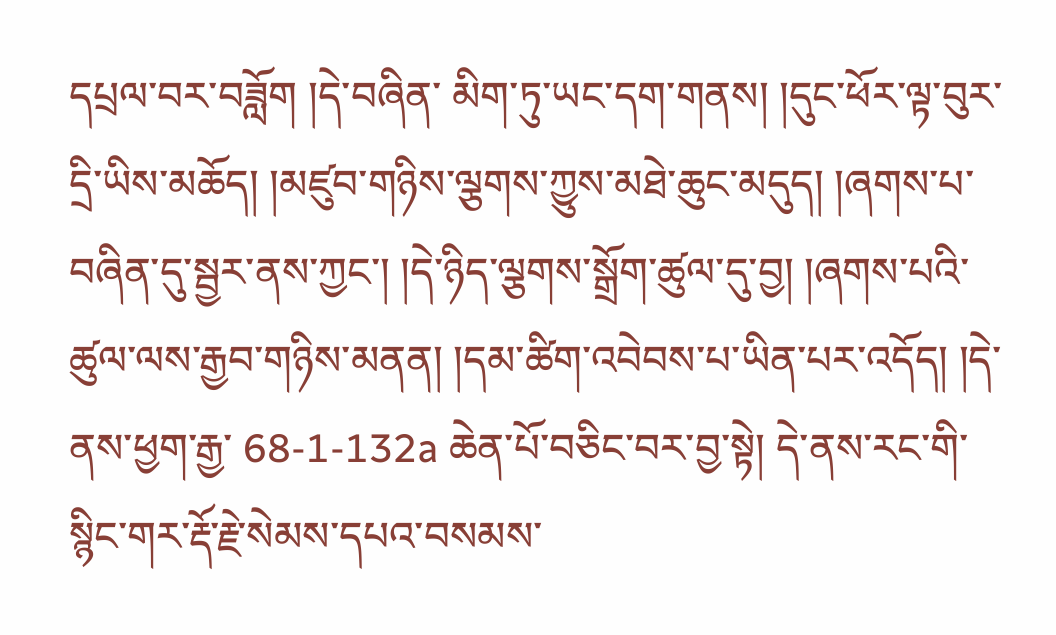དཔྲལ་བར་བཟློག །དེ་བཞིན་ མིག་ཏུ་ཡང་དག་གནས། །དུང་ཕོར་ལྟ་བུར་དྲི་ཡིས་མཆོད། །མཛུབ་གཉིས་ལྕགས་ཀྱུས་མཐེ་ཆུང་མདུད། །ཞགས་པ་བཞིན་དུ་སྦྱར་ནས་ཀྱང་། །དེ་ཉིད་ལྕགས་སྒྲོག་ཚུལ་དུ་བྱ། །ཞགས་པའི་ཚུལ་ལས་རྒྱབ་གཉིས་མནན། །དམ་ཚིག་འབེབས་པ་ཡིན་པར་འདོད། །དེ་ནས་ཕྱག་རྒྱ་ 68-1-132a ཆེན་པོ་བཅིང་བར་བྱ་སྟེ། དེ་ནས་རང་གི་སྙིང་གར་རྡོ་རྗེ་སེམས་དཔའ་བསམས་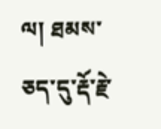ལ། ཐམས་ཅད་དུ་རྡོ་རྗེ་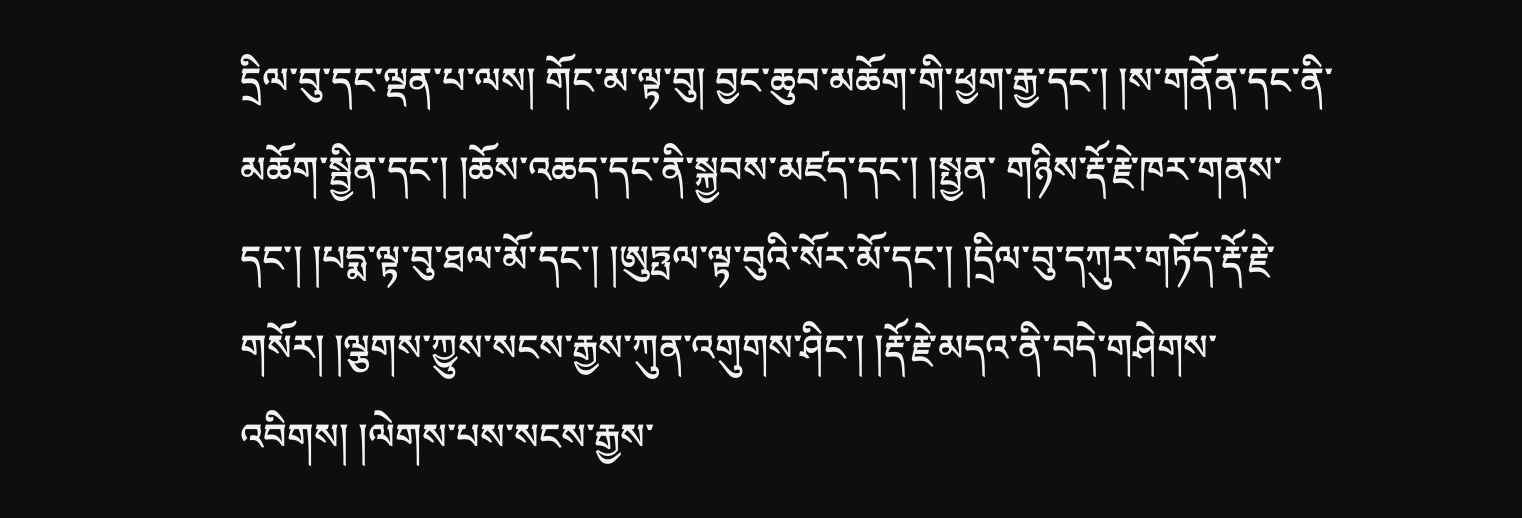དྲིལ་བུ་དང་ལྡན་པ་ལས། གོང་མ་ལྟ་བུ། བྱང་ཆུབ་མཆོག་གི་ཕྱག་རྒྱ་དང་། །ས་གནོན་དང་ནི་མཆོག་སྦྱིན་དང་། །ཆོས་འཆད་དང་ནི་སྐྱབས་མཛད་དང་། །སྤྱན་ གཉིས་རྡོ་རྗེ་ཁར་གནས་དང་། །པདྨ་ལྟ་བུ་ཐལ་མོ་དང་། །ཨུཏྤལ་ལྟ་བུའི་སོར་མོ་དང་། །དྲིལ་བུ་དཀུར་གཏོད་རྡོ་རྗེ་གསོར། །ལྕགས་ཀྱུས་སངས་རྒྱས་ཀུན་འགུགས་ཤིང་། །རྡོ་རྗེ་མདའ་ནི་བདེ་གཤེགས་འབིགས། །ལེགས་པས་སངས་རྒྱས་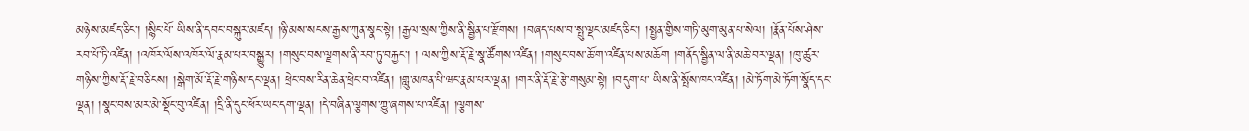མཉེས་མཛད་ཅིང་། །སྙིང་པོ་ ཡིས་ནི་དབང་བསྐུར་མཛད། །ཉི་མས་སངས་རྒྱས་ཀུན་སྣང་སྟེ། །རྒྱལ་སྲས་ཀྱིས་ནི་སྦྱིན་པ་རྫོགས། །བཞད་པས་བ་སྤུ་ལྡང་མཛད་ཅིང་། །སྤྱན་གྱིས་གཏི་མུག་མུན་པ་སེལ། །རྣོན་པོས་ཤེས་རབ་པོ་ཏི་འཛིན། །འཁོར་ལོས་འཁོར་ལོ་རྣམ་པར་བསྒྱུར། །གསུང་བས་ལྗགས་ནི་རབ་ཏུ་བརྐྱང་། ། ལས་ཀྱིས་རྡོ་རྗེ་སྣ་ཚོགས་འཛིན། །གསུང་བས་ཆོ་ག་འཛིན་པས་མཆོག །གནོད་སྦྱིན་ལ་ནི་མཆེ་བར་ལྡན། །ཁུ་ཚུར་གཉིས་ཀྱིས་རྡོ་རྗེ་བཅིངས། །སྒེག་མོ་རྡོ་རྗེ་གཉིས་དང་ལྡན། ཕྲེང་བས་རིན་ཆེན་ཕྲེང་བ་འཛིན། །གླུ་མཁན་པི་ཝང་རྣམ་པར་ལྡན། །གར་ནི་རྡོ་རྗེ་རྩེ་གསུམ་སྟེ། །བདུག་པ་ ཡིས་ནི་སྤོས་ཁང་འཛིན། །མེ་ཏོག་མེ་ཏོག་སྣོད་དང་ལྡན། །སྣང་བས་མར་མེ་སྡོང་བུ་འཛིན། །དྲི་ནི་དུང་ཕོར་ཡང་དག་ལྡན། །དེ་བཞིན་ལྕགས་ཀྱུ་ཞགས་པ་འཛིན། །ལྕགས་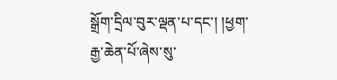སྒྲོག་དྲིལ་བུར་ལྡན་པ་དང་། །ཕྱག་རྒྱ་ཆེན་པོ་ཞེས་སུ་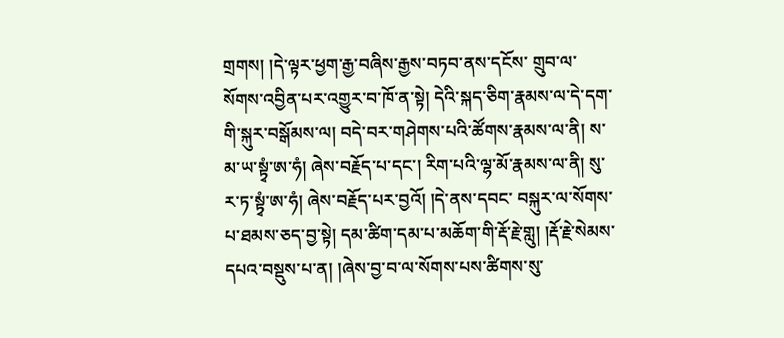གྲགས། །དེ་ལྟར་ཕྱག་རྒྱ་བཞིས་རྒྱས་བཏབ་ནས་དངོས་ གྲུབ་ལ་སོགས་འབྱིན་པར་འགྱུར་བ་ཁོ་ན་སྟེ། དེའི་སྐད་ཅིག་རྣམས་ལ་དེ་དག་གི་སྐུར་བསྒོམས་ལ། བདེ་བར་གཤེགས་པའི་ཚོགས་རྣམས་ལ་ནི། ས་མ་ཡ་སྟྭཾ་ཨ་ཧཾ། ཞེས་བརྗོད་པ་དང་། རིག་པའི་ལྷ་མོ་རྣམས་ལ་ནི། སུ་ར་ཏ་སྟྭཾ་ཨ་ཧཾ། ཞེས་བརྗོད་པར་བྱའོ། །དེ་ནས་དབང་ བསྐུར་ལ་སོགས་པ་ཐམས་ཅད་བྱ་སྟེ། དམ་ཚིག་དམ་པ་མཆོག་གི་རྡོ་རྗེ་གླུ། །རྡོ་རྗེ་སེམས་དཔའ་བསྡུས་པ་ན། །ཞེས་བྱ་བ་ལ་སོགས་པས་ཚིགས་སུ་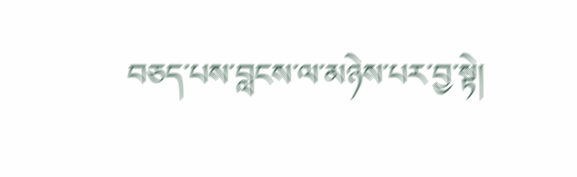བཅད་པས་བླངས་ལ་མཉེས་པར་བྱ་སྟེ།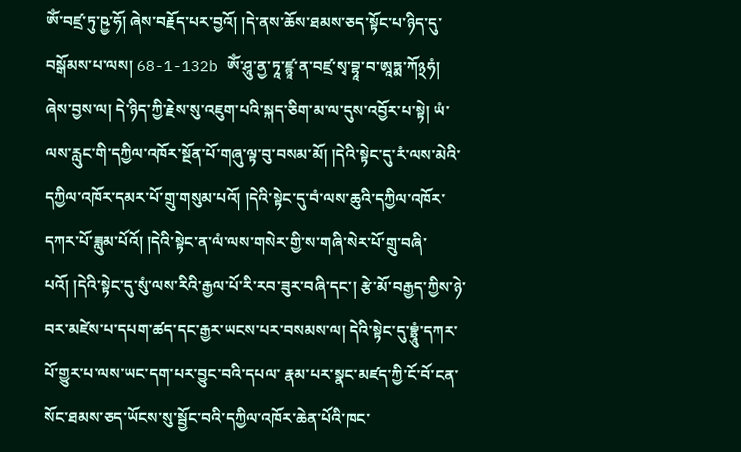ཨོཾ་བཛྲ་ཏུ་ཥྱ་ཧོ། ཞེས་བརྗོད་པར་བྱའོ། །དེ་ནས་ཆོས་ཐམས་ཅད་སྟོང་པ་ཉིད་དུ་བསྒོམས་པ་ལས། 68-1-132b ཨོཾ་ཤཱུ་ནྱ་ཏཱ་ཛྙཱ་ན་བཛྲ་སྭ་བྷཱ་བ་ཨཱཏྨ་ཀོ྅ཧཾ། ཞེས་བྱས་ལ། དེ་ཉིད་ཀྱི་རྗེས་སུ་འཇུག་པའི་སྐད་ཅིག་མ་ལ་དུས་འབྱོར་པ་སྟེ། ཡཾ་ལས་རླུང་གི་དཀྱིལ་འཁོར་སྔོན་པོ་གཞུ་ལྟ་བུ་བསམ་མོ། །དེའི་སྟེང་དུ་རཾ་ལས་མེའི་དཀྱིལ་འཁོར་དམར་པོ་གྲུ་གསུམ་པའོ། །དེའི་སྟེང་དུ་བཾ་ལས་ཆུའི་དཀྱིལ་འཁོར་ དཀར་པོ་ཟླུམ་པོའོ། །དེའི་སྟེང་ན་ལཾ་ལས་གསེར་གྱི་ས་གཞི་སེར་པོ་གྲུ་བཞི་པའོ། །དེའི་སྟེང་དུ་སུཾ་ལས་རིའི་རྒྱལ་པོ་རི་རབ་ཟུར་བཞི་དང་། རྩེ་མོ་བརྒྱད་ཀྱིས་ཉེ་བར་མཛེས་པ་དཔག་ཚད་དང་རྒྱར་ཡངས་པར་བསམས་ལ། དེའི་སྟེང་དུ་བྷྲཱུཾ་དཀར་པོ་གྱུར་པ་ལས་ཡང་དག་པར་བྱུང་བའི་དཔལ་ རྣམ་པར་སྣང་མཛད་ཀྱི་ངོ་བོ་ངན་སོང་ཐམས་ཅད་ཡོངས་སུ་སྦྱོང་བའི་དཀྱིལ་འཁོར་ཆེན་པོའི་ཁང་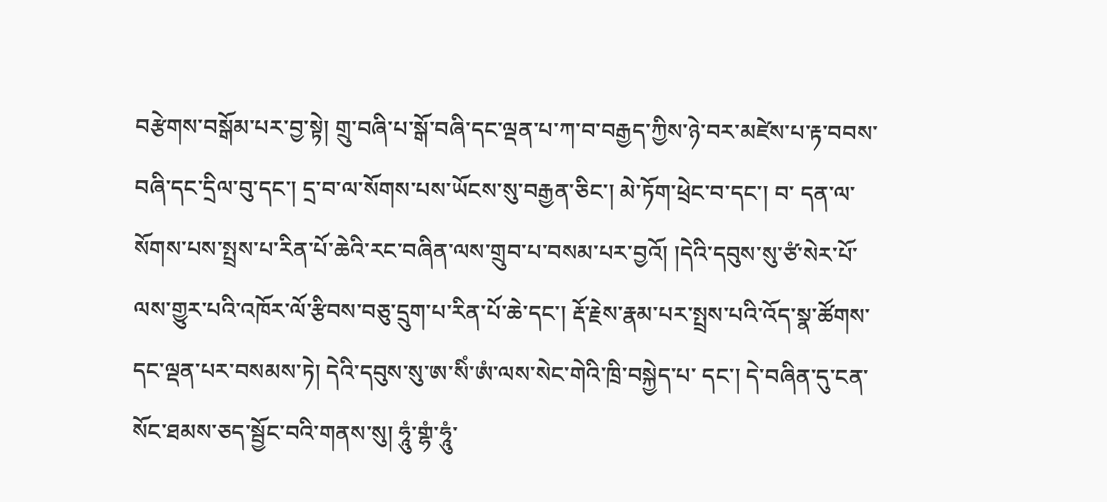བརྩེགས་བསྒོམ་པར་བྱ་སྟེ། གྲུ་བཞི་པ་སྒོ་བཞི་དང་ལྡན་པ་ཀ་བ་བརྒྱད་ཀྱིས་ཉེ་བར་མཛེས་པ་རྟ་བབས་བཞི་དང་དྲིལ་བུ་དང་། དྲ་བ་ལ་སོགས་པས་ཡོངས་སུ་བརྒྱན་ཅིང་། མེ་ཏོག་ཕྲེང་བ་དང་། བ་ དན་ལ་སོགས་པས་སྤྲས་པ་རིན་པོ་ཆེའི་རང་བཞིན་ལས་གྲུབ་པ་བསམ་པར་བྱའོ། །དེའི་དབུས་སུ་ཙཾ་སེར་པོ་ལས་གྱུར་པའི་འཁོར་ལོ་རྩིབས་བཅུ་དྲུག་པ་རིན་པོ་ཆེ་དང་། རྡོ་རྗེས་རྣམ་པར་སྤྲས་པའི་འོད་སྣ་ཚོགས་དང་ལྡན་པར་བསམས་ཏེ། དེའི་དབུས་སུ་ཨ་སིཾ་ཨཾ་ལས་སེང་གེའི་ཁྲི་བསྐྱེད་པ་ དང་། དེ་བཞིན་དུ་ངན་སོང་ཐམས་ཅད་སྦྱོང་བའི་གནས་སུ། ཧཱུཾ་གྷཾ་ཧཱུཾ་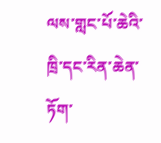ལས་གླང་པོ་ཆེའི་ཁྲི་དང་རིན་ཆེན་ཏོག་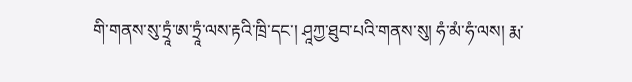གི་གནས་སུ་ཏྲཱཾ་ཨ་ཏྲཱཾ་ལས་རྟའི་ཁྲི་དང་། ཤཱཀྱ་ཐུབ་པའི་གནས་སུ། ཧཾ་མཾ་ཧཾ་ལས། རྨ་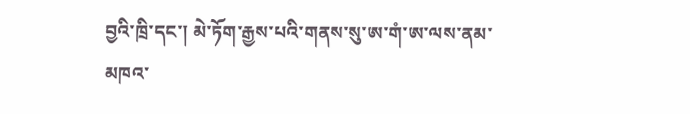བྱའི་ཁྲི་དང་། མེ་ཏོག་རྒྱས་པའི་གནས་སུ་ཨ་གཾ་ཨ་ལས་ནམ་མཁའ་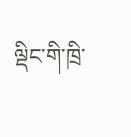ལྡིང་གི་ཁྲི་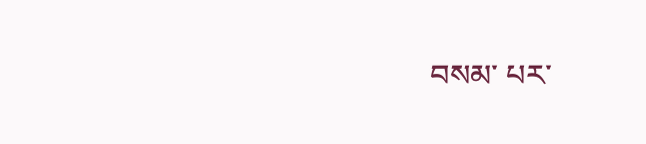བསམ་ པར་